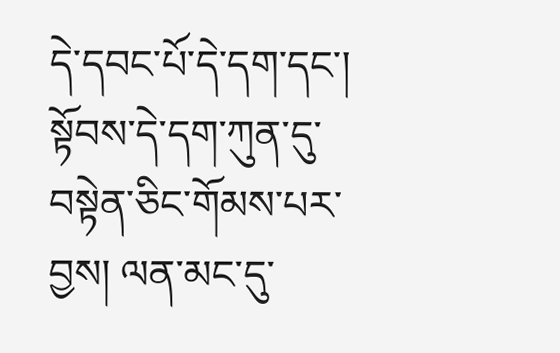དེ་དབང་པོ་དེ་དག་དང་། སྟོབས་དེ་དག་ཀུན་དུ་བསྟེན་ཅིང་གོམས་པར་བྱས། ལན་མང་དུ་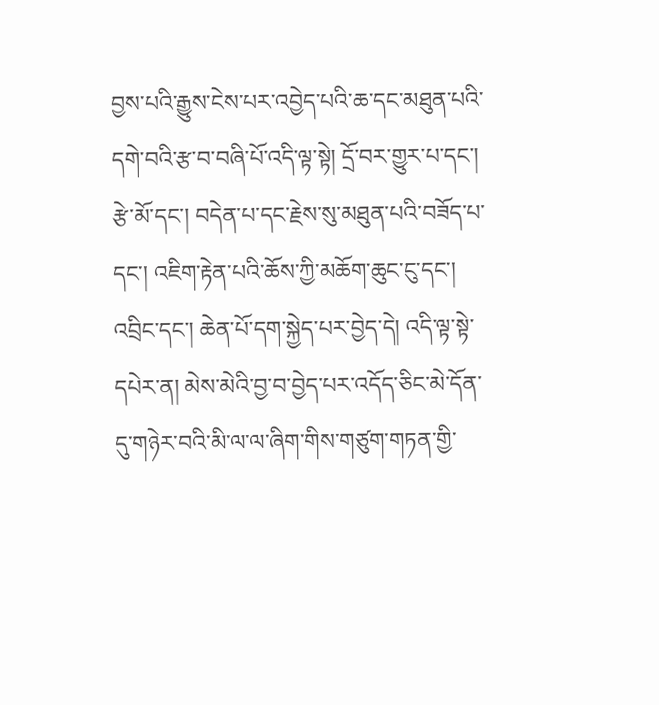བྱས་པའི་རྒྱུས་ངེས་པར་འབྱེད་པའི་ཆ་དང་མཐུན་པའི་དགེ་བའི་རྩ་བ་བཞི་པོ་འདི་ལྟ་སྟེ། དྲོ་བར་གྱུར་པ་དང་། རྩེ་མོ་དང་། བདེན་པ་དང་རྗེས་སུ་མཐུན་པའི་བཟོད་པ་དང་། འཇིག་རྟེན་པའི་ཆོས་ཀྱི་མཆོག་ཆུང་ངུ་དང་། འབྲིང་དང་། ཆེན་པོ་དག་སྐྱེད་པར་བྱེད་དེ། འདི་ལྟ་སྟེ་དཔེར་ན། མེས་མེའི་བྱ་བ་བྱེད་པར་འདོད་ཅིང་མེ་དོན་དུ་གཉེར་བའི་མི་ལ་ལ་ཞིག་གིས་གཙུག་གཏན་གྱི་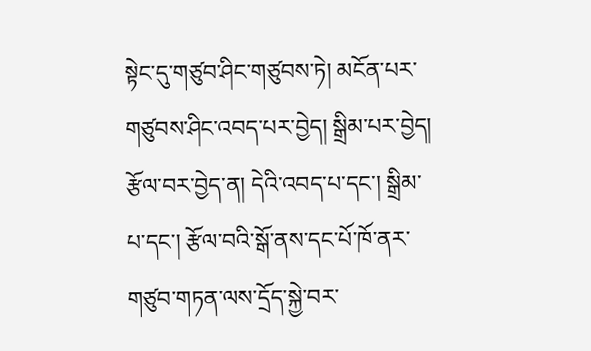སྟེང་དུ་གཙུབ་ཤིང་གཙུབས་ཏེ། མངོན་པར་གཙུབས་ཤིང་འབད་པར་བྱེད། སྒྲིམ་པར་བྱེད། རྩོལ་བར་བྱེད་ན། དེའི་འབད་པ་དང་། སྒྲིམ་པ་དང་། རྩོལ་བའི་སྒོ་ནས་དང་པོ་ཁོ་ནར་གཙུབ་གཏན་ལས་དྲོད་སྐྱེ་བར་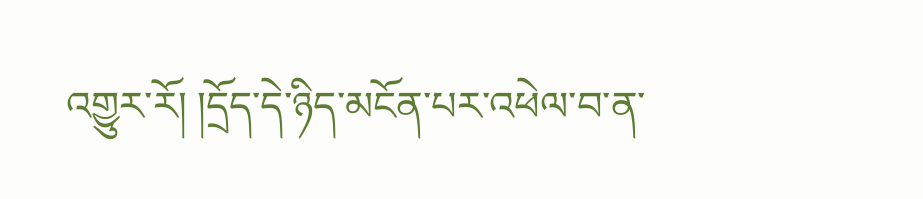འགྱུར་རོ། །དྲོད་དེ་ཉིད་མངོན་པར་འཕེལ་བ་ན་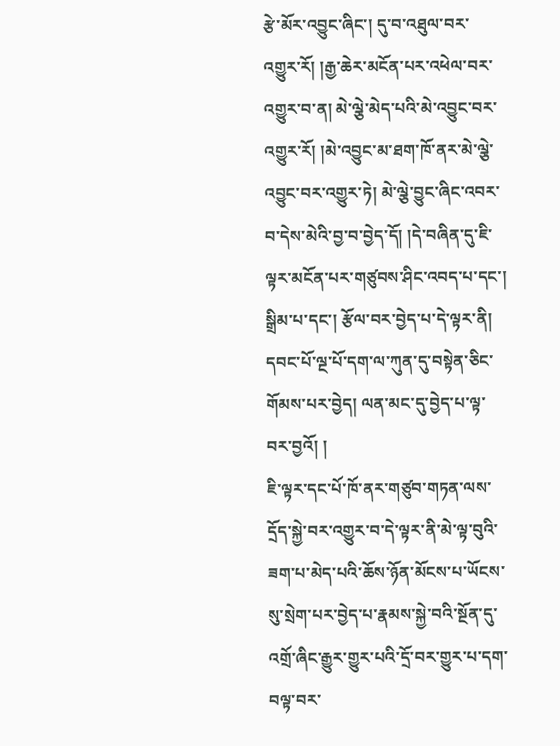རྩེ་མོར་འབྱུང་ཞིང་། དུ་བ་འཐུལ་བར་འགྱུར་རོ། །རྒྱ་ཆེར་མངོན་པར་འཕེལ་བར་འགྱུར་བ་ན། མེ་ལྕེ་མེད་པའི་མེ་འབྱུང་བར་འགྱུར་རོ། །མེ་འབྱུང་མ་ཐག་ཁོ་ནར་མེ་ལྕེ་འབྱུང་བར་འགྱུར་ཏེ། མེ་ལྕེ་བྱུང་ཞིང་འབར་བ་དེས་མེའི་བྱ་བ་བྱེད་དོ། །དེ་བཞིན་དུ་ཇི་ལྟར་མངོན་པར་གཙུབས་ཤིང་འབད་པ་དང་། སྒྲིམ་པ་དང་། རྩོལ་བར་བྱེད་པ་དེ་ལྟར་ནི། དབང་པོ་ལྔ་པོ་དག་ལ་ཀུན་དུ་བསྟེན་ཅིང་གོམས་པར་བྱེད། ལན་མང་དུ་བྱེད་པ་ལྟ་བར་བྱའོ། །
ཇི་ལྟར་དང་པོ་ཁོ་ནར་གཙུབ་གཏན་ལས་དྲོད་སྐྱེ་བར་འགྱུར་བ་དེ་ལྟར་ནི་མེ་ལྟ་བུའི་ཟག་པ་མེད་པའི་ཆོས་ཉོན་མོངས་པ་ཡོངས་སུ་སྲེག་པར་བྱེད་པ་རྣམས་སྐྱེ་བའི་སྔོན་དུ་འགྲོ་ཞིང་རྒྱུར་གྱུར་པའི་དྲོ་བར་གྱུར་པ་དག་བལྟ་བར་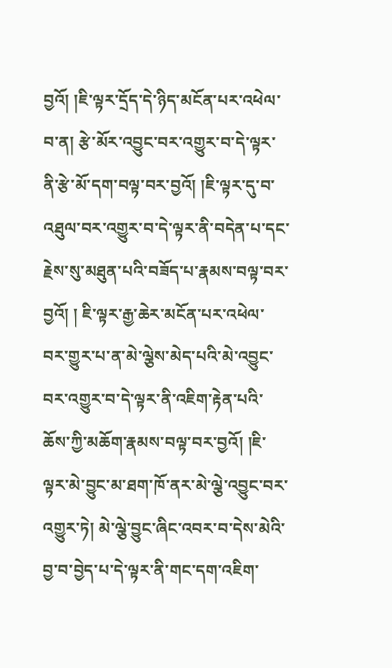བྱའོ། །ཇི་ལྟར་དྲོད་དེ་ཉིད་མངོན་པར་འཕེལ་བ་ན། རྩེ་མོར་འབྱུང་བར་འགྱུར་བ་དེ་ལྟར་ནི་རྩེ་མོ་དག་བལྟ་བར་བྱའོ། །ཇི་ལྟར་དུ་བ་འཐུལ་བར་འགྱུར་བ་དེ་ལྟར་ནི་བདེན་པ་དང་རྗེས་སུ་མཐུན་པའི་བཟོད་པ་རྣམས་བལྟ་བར་བྱའོ། ། ཇི་ལྟར་རྒྱ་ཆེར་མངོན་པར་འཕེལ་བར་གྱུར་པ་ན་མེ་ལྕེས་མེད་པའི་མེ་འབྱུང་བར་འགྱུར་བ་དེ་ལྟར་ནི་འཇིག་རྟེན་པའི་ཆོས་ཀྱི་མཆོག་རྣམས་བལྟ་བར་བྱའོ། །ཇི་ལྟར་མེ་བྱུང་མ་ཐག་ཁོ་ནར་མེ་ལྕེ་འབྱུང་བར་འགྱུར་ཏེ། མེ་ལྕེ་བྱུང་ཞིང་འབར་བ་དེས་མེའི་བྱ་བ་བྱེད་པ་དེ་ལྟར་ནི་གང་དག་འཇིག་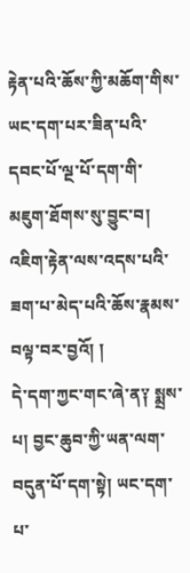རྟེན་པའི་ཆོས་ཀྱི་མཆོག་གིས་ཡང་དག་པར་ཟིན་པའི་དབང་པོ་ལྔ་པོ་དག་གི་མཇུག་ཐོགས་སུ་བྱུང་བ། འཇིག་རྟེན་ལས་འདས་པའི་ཟག་པ་མེད་པའི་ཆོས་རྣམས་བལྟ་བར་བྱའོ། །
དེ་དག་ཀྱང་གང་ཞེ་ན༑ སྨྲས་པ། བྱང་ཆུབ་ཀྱི་ཡན་ལག་བདུན་པོ་དག་སྟེ། ཡང་དག་པ་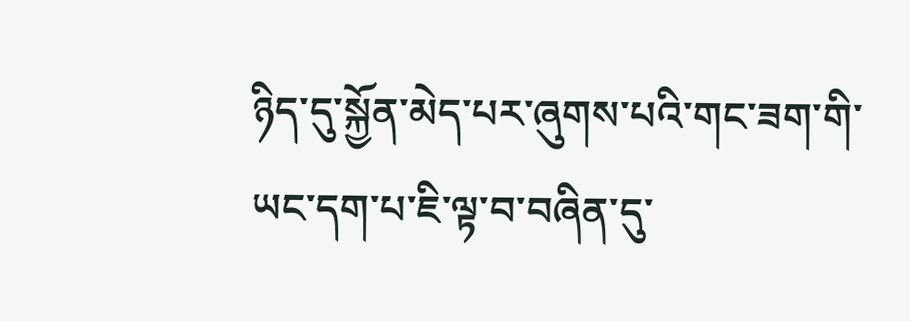ཉིད་དུ་སྐྱོན་མེད་པར་ཞུགས་པའི་གང་ཟག་གི་ཡང་དག་པ་ཇི་ལྟ་བ་བཞིན་དུ་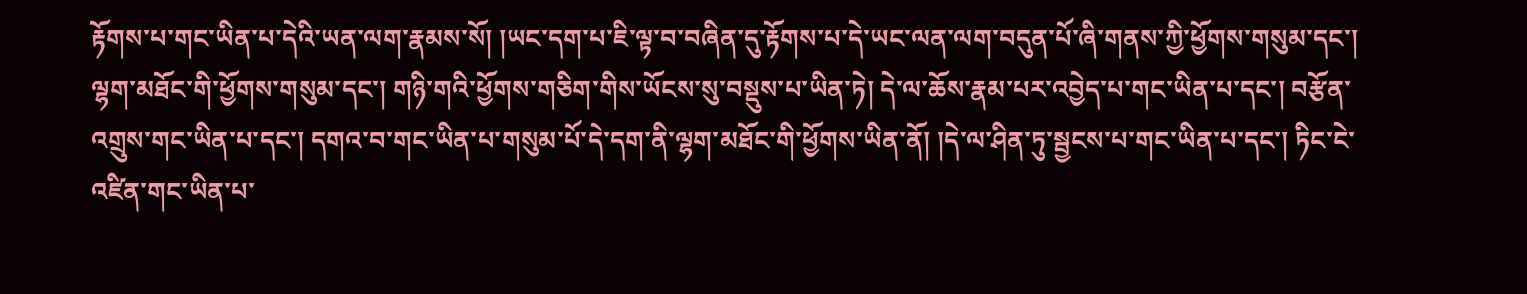རྟོགས་པ་གང་ཡིན་པ་དེའི་ཡན་ལག་རྣམས་སོ། །ཡང་དག་པ་ཇི་ལྟ་བ་བཞིན་དུ་རྟོགས་པ་དེ་ཡང་ལན་ལག་བདུན་པོ་ཞི་གནས་ཀྱི་ཕྱོགས་གསུམ་དང་། ལྷག་མཐོང་གི་ཕྱོགས་གསུམ་དང་། གཉི་གའི་ཕྱོགས་གཅིག་གིས་ཡོངས་སུ་བསྡུས་པ་ཡིན་ཏེ། དེ་ལ་ཆོས་རྣམ་པར་འབྱེད་པ་གང་ཡིན་པ་དང་། བརྩོན་འགྲུས་གང་ཡིན་པ་དང་། དགའ་བ་གང་ཡིན་པ་གསུམ་པོ་དེ་དག་ནི་ལྷག་མཐོང་གི་ཕྱོགས་ཡིན་ནོ། །དེ་ལ་ཤིན་ཏུ་སྦྱངས་པ་གང་ཡིན་པ་དང་། ཏིང་ངེ་འཛིན་གང་ཡིན་པ་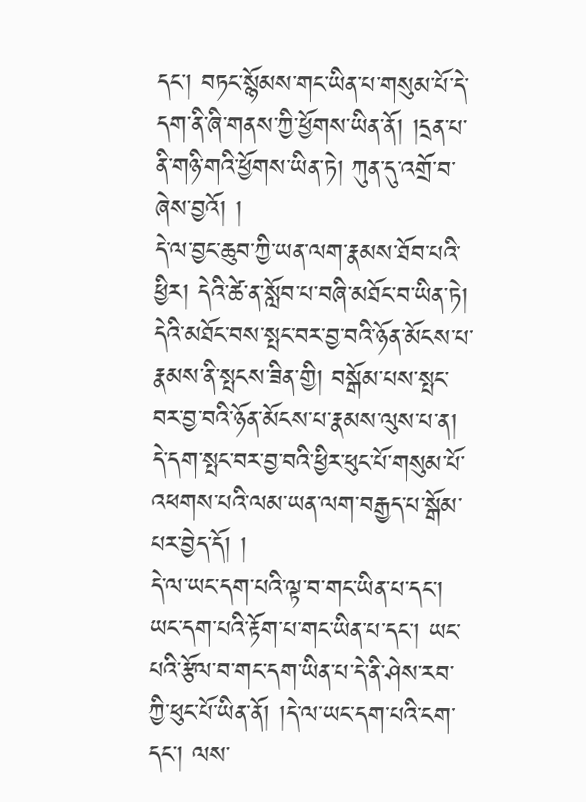དང་། བཏང་སྙོམས་གང་ཡིན་པ་གསུམ་པོ་དེ་དག་ནི་ཞི་གནས་ཀྱི་ཕྱོགས་ཡིན་ནོ། །དྲན་པ་ནི་གཉི་གའི་ཕྱོགས་ཡིན་ཏེ། ཀུན་དུ་འགྲོ་བ་ཞེས་བྱའོ། །
དེ་ལ་བྱང་ཆུབ་ཀྱི་ཡན་ལག་རྣམས་ཐོབ་པའི་ཕྱིར། དེའི་ཚེ་ན་སློབ་པ་བཞི་མཐོང་བ་ཡིན་ཏེ། དེའི་མཐོང་བས་སྤང་བར་བྱ་བའི་ཉོན་མོངས་པ་རྣམས་ནི་སྤངས་ཟིན་གྱི། བསྒོམ་པས་སྤང་བར་བྱ་བའི་ཉོན་མོངས་པ་རྣམས་ལུས་པ་ན། དེ་དག་སྤང་བར་བྱ་བའི་ཕྱིར་ཕུང་པོ་གསུམ་པོ་འཕགས་པའི་ལམ་ཡན་ལག་བརྒྱད་པ་སྒོམ་པར་བྱེད་དོ། །
དེ་ལ་ཡང་དག་པའི་ལྟ་བ་གང་ཡིན་པ་དང་། ཡང་དག་པའི་རྟོག་པ་གང་ཡིན་པ་དང་། ཡང་པའི་རྩོལ་བ་གང་དག་ཡིན་པ་དེ་ནི་ཤེས་རབ་ཀྱི་ཕུང་པོ་ཡིན་ནོ། །དེ་ལ་ཡང་དག་པའི་ངག་དང་། ལས་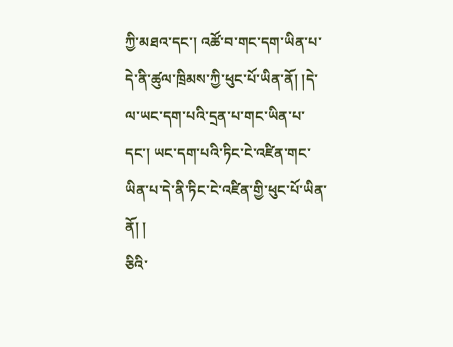ཀྱི་མཐའ་དང་། འཚོ་བ་གང་དག་ཡིན་པ་དེ་ནི་ཚུལ་ཁྲིམས་ཀྱི་ཕུང་པོ་ཡིན་ནོ། །དེ་ལ་ཡང་དག་པའི་དྲན་པ་གང་ཡིན་པ་དང་། ཡང་དག་པའི་ཏིང་ངེ་འཛིན་གང་ཡིན་པ་དེ་ནི་ཏིང་ངེ་འཛིན་གྱི་ཕུང་པོ་ཡིན་ནོ། །
ཅིའི་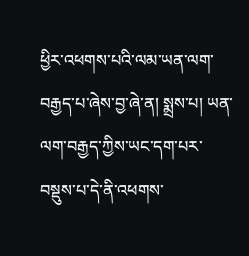ཕྱིར་འཕགས་པའི་ལམ་ཡན་ལག་བརྒྱད་པ་ཞེས་བྱ་ཞེ་ན། སྨྲས་པ། ཡན་ལག་བརྒྱད་ཀྱིས་ཡང་དག་པར་བསྡུས་པ་དེ་ནི་འཕགས་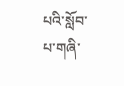པའི་སློབ་པ་གཞི་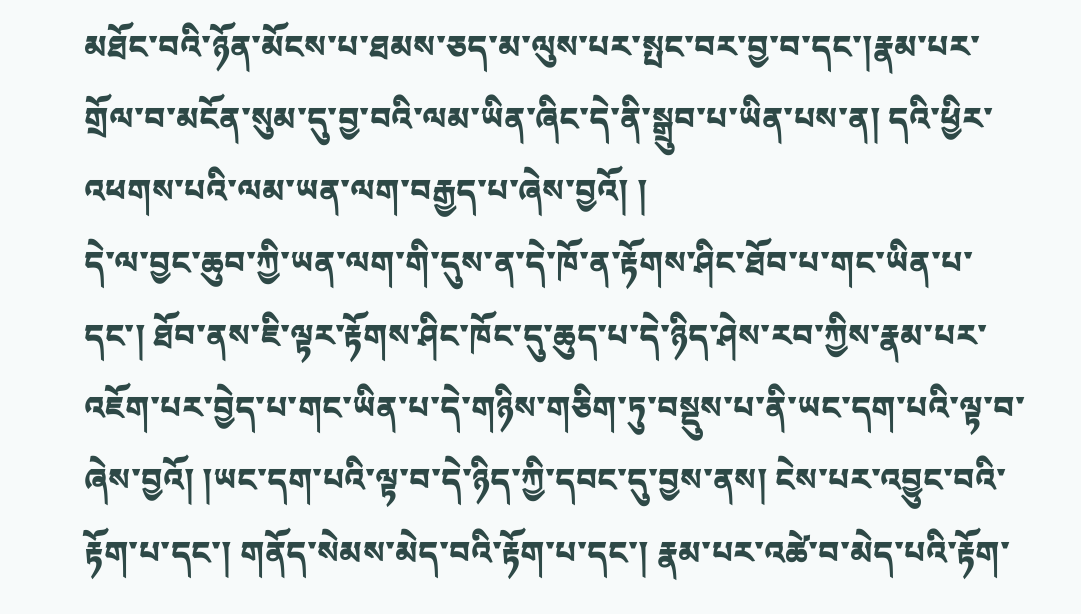མཐོང་བའི་ཉོན་མོངས་པ་ཐམས་ཅད་མ་ལུས་པར་སྤང་བར་བྱ་བ་དང་།རྣམ་པར་གྲོལ་བ་མངོན་སུམ་དུ་བྱ་བའི་ལམ་ཡིན་ཞིང་དེ་ནི་སྒྲུབ་པ་ཡིན་པས་ན། དའི་ཕྱིར་འཕགས་པའི་ལམ་ཡན་ལག་བརྒྱད་པ་ཞེས་བྱའོ། །
དེ་ལ་བྱང་ཆུབ་ཀྱི་ཡན་ལག་གི་དུས་ན་དེ་ཁོ་ན་རྟོགས་ཤིང་ཐོབ་པ་གང་ཡིན་པ་དང་། ཐོབ་ནས་ཇི་ལྟར་རྟོགས་ཤིང་ཁོང་དུ་ཆུད་པ་དེ་ཉིད་ཤེས་རབ་ཀྱིས་རྣམ་པར་འཇོག་པར་བྱེད་པ་གང་ཡིན་པ་དེ་གཉིས་གཅིག་ཏུ་བསྡུས་པ་ནི་ཡང་དག་པའི་ལྟ་བ་ཞེས་བྱའོ། །ཡང་དག་པའི་ལྟ་བ་དེ་ཉིད་ཀྱི་དབང་དུ་བྱས་ནས། ངེས་པར་འབྱུང་བའི་རྟོག་པ་དང་། གནོད་སེམས་མེད་བའི་རྟོག་པ་དང་། རྣམ་པར་འཚེ་བ་མེད་པའི་རྟོག་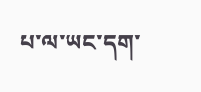པ་ལ་ཡང་དག་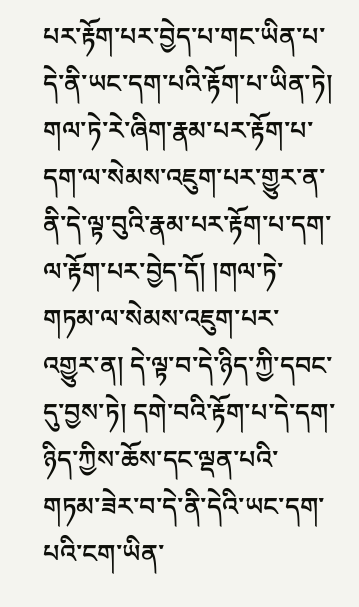པར་རྟོག་པར་བྱེད་པ་གང་ཡིན་པ་དེ་ནི་ཡང་དག་པའི་རྟོག་པ་ཡིན་ཏེ། གལ་ཏེ་རེ་ཞིག་རྣམ་པར་རྟོག་པ་དག་ལ་སེམས་འཇུག་པར་གྱུར་ན་ནི་དེ་ལྟ་བུའི་རྣམ་པར་རྟོག་པ་དག་ལ་རྟོག་པར་བྱེད་དོ། །གལ་ཏེ་གཏམ་ལ་སེམས་འཇུག་པར་འགྱུར་ན། དེ་ལྟ་བ་དེ་ཉིད་ཀྱི་དབང་དུ་བྱས་ཏེ། དགེ་བའི་རྟོག་པ་དེ་དག་ཉིད་ཀྱིས་ཆོས་དང་ལྡན་པའི་གཏམ་ཟེར་བ་དེ་ནི་དེའི་ཡང་དག་པའི་ངག་ཡིན་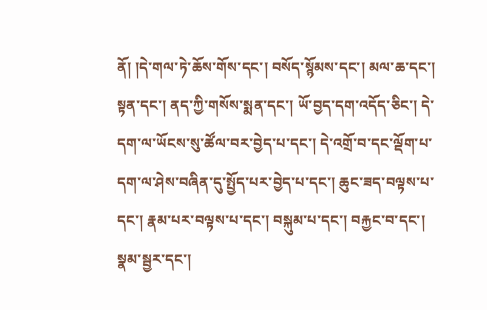ནོ། །དེ་གལ་ཏེ་ཆོས་གོས་དང་། བསོད་སྙོམས་དང་། མལ་ཆ་དང་། སྟན་དང་། ནད་ཀྱི་གསོས་སྨན་དང་། ཡོ་བྱད་དག་འདོད་ཅིང་། དེ་དག་ལ་ཡོངས་སུ་ཚོལ་བར་བྱེད་པ་དང་། དེ་འགྲོ་བ་དང་ལྡོག་པ་དག་ལ་ཤེས་བཞིན་དུ་སྤྱོད་པར་བྱེད་པ་དང་། ཆུང་ཟད་བལྟས་པ་དང་། རྣམ་པར་བལྟས་པ་དང་། བསྐུམ་པ་དང་། བརྐྱང་བ་དང་། སྣམ་སྦྱར་དང་།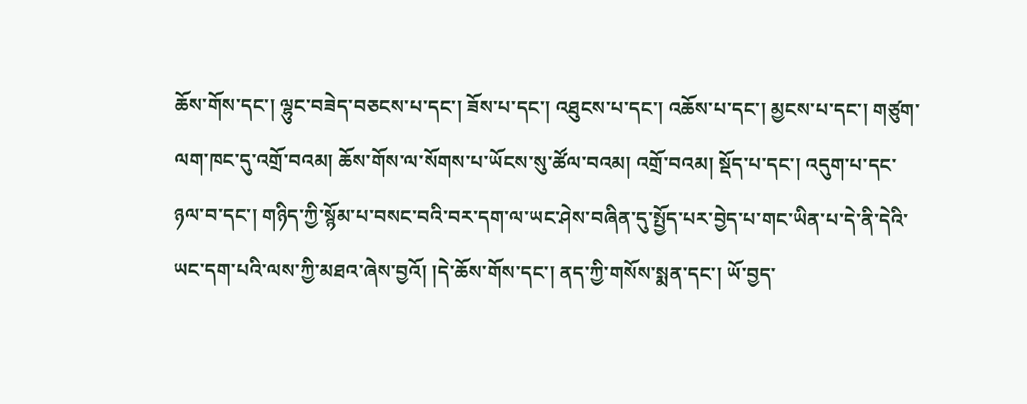ཆོས་གོས་དང་། ལྷུང་བཟེད་བཅངས་པ་དང་། ཟོས་པ་དང་། འཐུངས་པ་དང་། འཆོས་པ་དང་། མྱངས་པ་དང་། གཙུག་ལག་ཁང་དུ་འགྲོ་བའམ། ཆོས་གོས་ལ་སོགས་པ་ཡོངས་སུ་ཚོལ་བའམ། འགྲོ་བའམ། སྡོད་པ་དང་། འདུག་པ་དང་ཉལ་བ་དང་། གཉིད་ཀྱི་སྙོམ་པ་བསང་བའི་བར་དག་ལ་ཡང་ཤེས་བཞིན་དུ་སྤྱོད་པར་བྱེད་པ་གང་ཡིན་པ་དེ་ནི་དེའི་ཡང་དག་པའི་ལས་ཀྱི་མཐའ་ཞེས་བྱའོ། །དེ་ཆོས་གོས་དང་། ནད་ཀྱི་གསོས་སྨན་དང་། ཡོ་བྱད་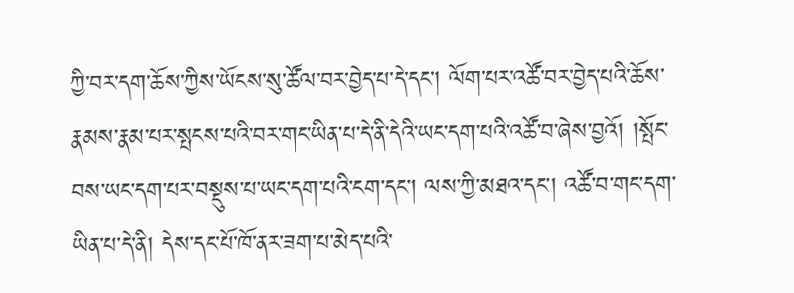ཀྱི་བར་དག་ཆོས་ཀྱིས་ཡོངས་སུ་ཚོལ་བར་བྱེད་པ་དེ་དང་། ལོག་པར་འཚོ་བར་བྱེད་པའི་ཆོས་རྣམས་རྣམ་པར་སྤངས་པའི་བར་གང་ཡིན་པ་དེ་ནི་དེའི་ཡང་དག་པའི་འཚོ་བ་ཞེས་བྱའོ། །སྤོང་བས་ཡང་དག་པར་བསྡུས་པ་ཡང་དག་པའི་ངག་དང་། ལས་ཀྱི་མཐའ་དང་། འཚོ་བ་གང་དག་ཡིན་པ་དེ་ནི། དེས་དང་པོ་ཁོ་ནར་ཟག་པ་མེད་པའི་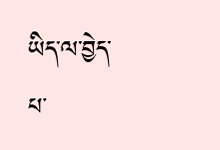ཡིད་ལ་བྱེད་པ་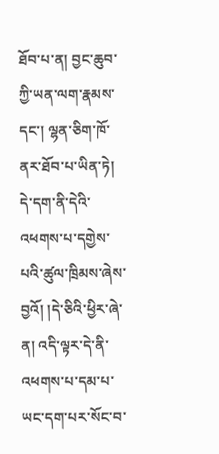ཐོབ་པ་ན། བྱང་ཆུབ་ཀྱི་ཡན་ལག་རྣམས་དང་། ལྷན་ཅིག་ཁོ་ནར་ཐོབ་པ་ཡིན་ཏེ། དེ་དག་ནི་དེའི་འཕགས་པ་དགྱེས་པའི་ཚུལ་ཁྲིམས་ཞེས་བྱའོ། །དེ་ཅིའི་ཕྱིར་ཞེ་ན། འདི་ལྟར་དེ་ནི་འཕགས་པ་དམ་པ་ཡང་དག་པར་སོང་བ་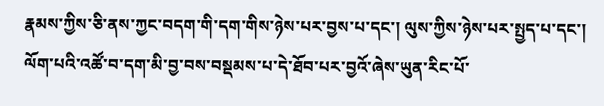རྣམས་ཀྱིས་ཅི་ནས་ཀྱང་བདག་གི་དག་གིས་ཉེས་པར་བྱས་པ་དང་། ལུས་ཀྱིས་ཉེས་པར་སྤྱད་པ་དང་། ལོག་པའི་འཚོ་བ་དག་མི་བྱ་བས་བསྡམས་པ་དེ་ཐོབ་པར་བྱའོ་ཞེས་ཡུན་རིང་པོ་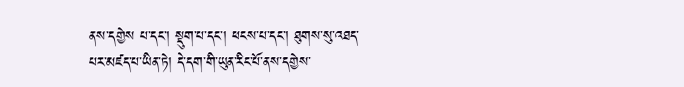ནས་དགྱེས པ་དང་། སྡུག་པ་དང་། ཕངས་པ་དང་། ཐུགས་སུ་འཐད་པར་མཛད་པ་ཡིན་ཏེ། དེ་དག་གི་ཡུན་རིང་པོ་ནས་དགྱེས་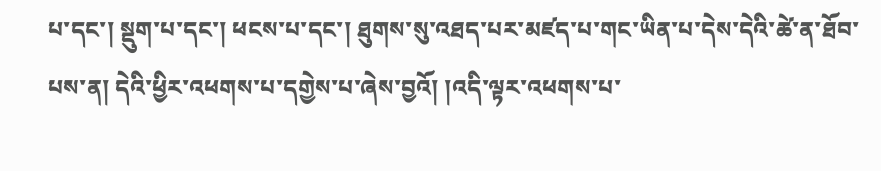པ་དང་། སྡུག་པ་དང་། ཕངས་པ་དང་། ཐུགས་སུ་འཐད་པར་མཛད་པ་གང་ཡིན་པ་དེས་དེའི་ཚེ་ན་ཐོབ་པས་ན། དེའི་ཕྱིར་འཕགས་པ་དགྱེས་པ་ཞེས་བྱའོ། །འདི་ལྟར་འཕགས་པ་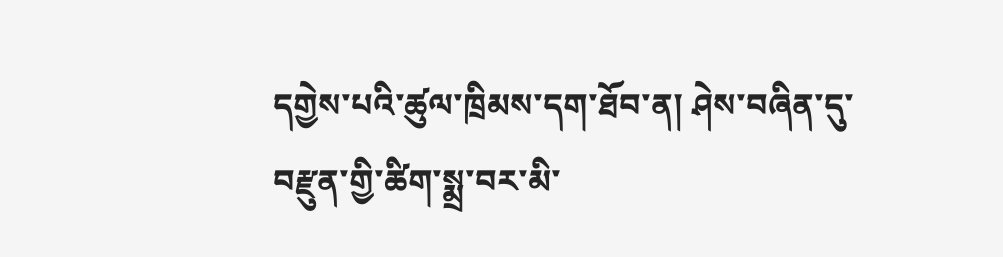དགྱེས་པའི་ཚུལ་ཁྲིམས་དག་ཐོབ་ན། ཤེས་བཞིན་དུ་བརྫུན་གྱི་ཚིག་སྨྲ་བར་མི་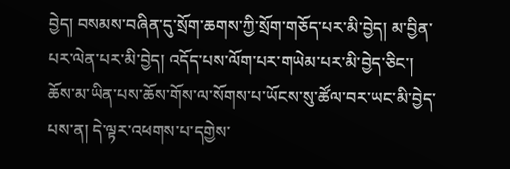བྱེད། བསམས་བཞིན་དུ་སྲོག་ཆགས་ཀྱི་སྲོག་གཅོད་པར་མི་བྱེད། མ་བྱིན་པར་ལེན་པར་མི་བྱེད། འདོད་པས་ལོག་པར་གཡེམ་པར་མི་བྱེད་ཅིང་། ཆོས་མ་ཡིན་པས་ཆོས་གོས་ལ་སོགས་པ་ཡོངས་སུ་ཚོལ་བར་ཡང་མི་བྱེད་པས་ན། དེ་ལྟར་འཕགས་པ་དགྱེས་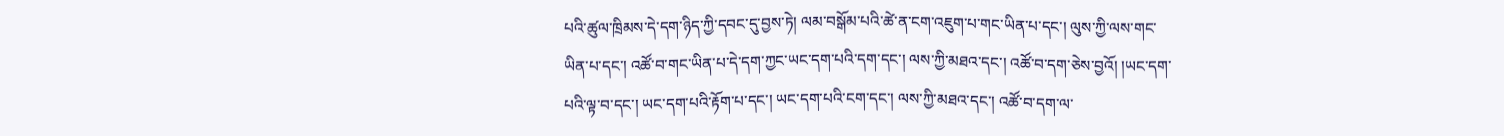པའི་ཚུལ་ཁྲིམས་དེ་དག་ཉིད་ཀྱི་དབང་དུ་བྱས་ཏེ། ལམ་བསྒོམ་པའི་ཚེ་ན་ངག་འཇུག་པ་གང་ཡིན་པ་དང་། ལུས་ཀྱི་ལས་གང་ཡིན་པ་དང་། འཚོ་བ་གང་ཡིན་པ་དེ་དག་ཀྱང་ཡང་དག་པའི་དག་དང་། ལས་ཀྱི་མཐའ་དང་། འཚོ་བ་དག་ཅེས་བྱའོ། །ཡང་དག་པའི་ལྟ་བ་དང་། ཡང་དག་པའི་རྟོག་པ་དང་། ཡང་དག་པའི་ངག་དང་། ལས་ཀྱི་མཐའ་དང་། འཚོ་བ་དག་ལ་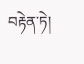བརྟེན་ཏེ།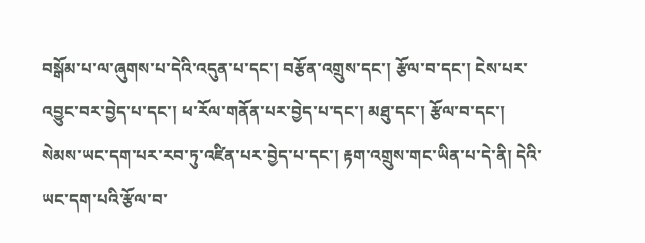བསྒོམ་པ་ལ་ཞུགས་པ་དེའི་འདུན་པ་དང་། བརྩོན་འགྲུས་དང་། རྩོལ་བ་དང་། ངེས་པར་འབྱུང་བར་བྱེད་པ་དང་། ཕ་རོལ་གནོན་པར་བྱེད་པ་དང་། མཐུ་དང་། རྩོལ་བ་དང་། སེམས་ཡང་དག་པར་རབ་ཏུ་འཛིན་པར་བྱེད་པ་དང་། རྟག་འགྲུས་གང་ཡིན་པ་དེ་ནི། དེའི་ཡང་དག་པའི་རྩོལ་བ་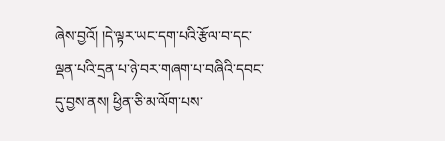ཞེས་བྱའོ། །དེ་ལྟར་ཡང་དག་པའི་རྩོལ་བ་དང་ལྡན་པའི་དྲན་པ་ཉེ་བར་གཞག་པ་བཞིའི་དབང་དུ་བྱས་ནས། ཕྱིན་ཅི་མ་ལོག་པས་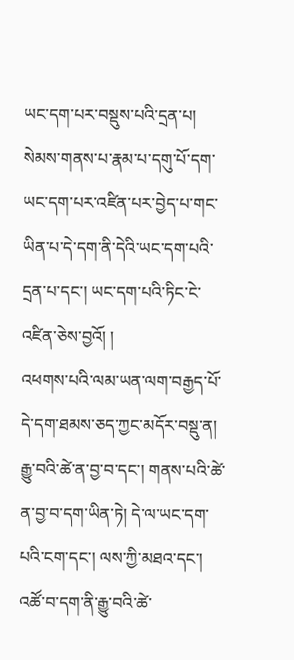ཡང་དག་པར་བསྡུས་པའི་དྲན་པ། སེམས་གནས་པ་རྣམ་པ་དགུ་པོ་དག་ཡང་དག་པར་འཛིན་པར་བྱེད་པ་གང་ཡིན་པ་དེ་དག་ནི་དེའི་ཡང་དག་པའི་དྲན་པ་དང་། ཡང་དག་པའི་ཏིང་ངེ་འཛིན་ཅེས་བྱའོ། །
འཕགས་པའི་ལམ་ཡན་ལག་བརྒྱད་པོ་དེ་དག་ཐམས་ཅད་ཀྱང་མདོར་བསྡུ་ན། རྒྱུ་བའི་ཚེ་ན་བྱ་བ་དང་། གནས་པའི་ཚེ་ན་བྱ་བ་དག་ཡིན་ཏེ། དེ་ལ་ཡང་དག་པའི་ངག་དང་། ལས་ཀྱི་མཐའ་དང་། འཚོ་བ་དག་ནི་རྒྱུ་བའི་ཚེ་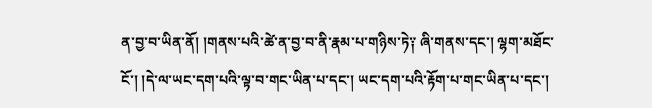ན་བྱ་བ་ཡིན་ནོ། །གནས་པའི་ཚེ་ན་བྱ་བ་ནི་རྣམ་པ་གཉིས་ཏེ༑ ཞི་གནས་དང་། ལྷག་མཐོང་ངོ་། །དེ་ལ་ཡང་དག་པའི་ལྟ་བ་གང་ཡིན་པ་དང་། ཡང་དག་པའི་རྟོག་པ་གང་ཡིན་པ་དང་།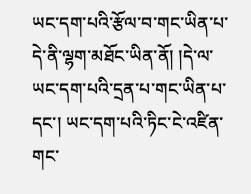ཡང་དག་པའི་རྩོལ་བ་གང་ཡིན་པ་དེ་ནི་ལྷག་མཐོང་ཡིན་ནོ། །དེ་ལ་ཡང་དག་པའི་དྲན་པ་གང་ཡིན་པ་དང་། ཡང་དག་པའི་ཏིང་ངེ་འཛིན་གང་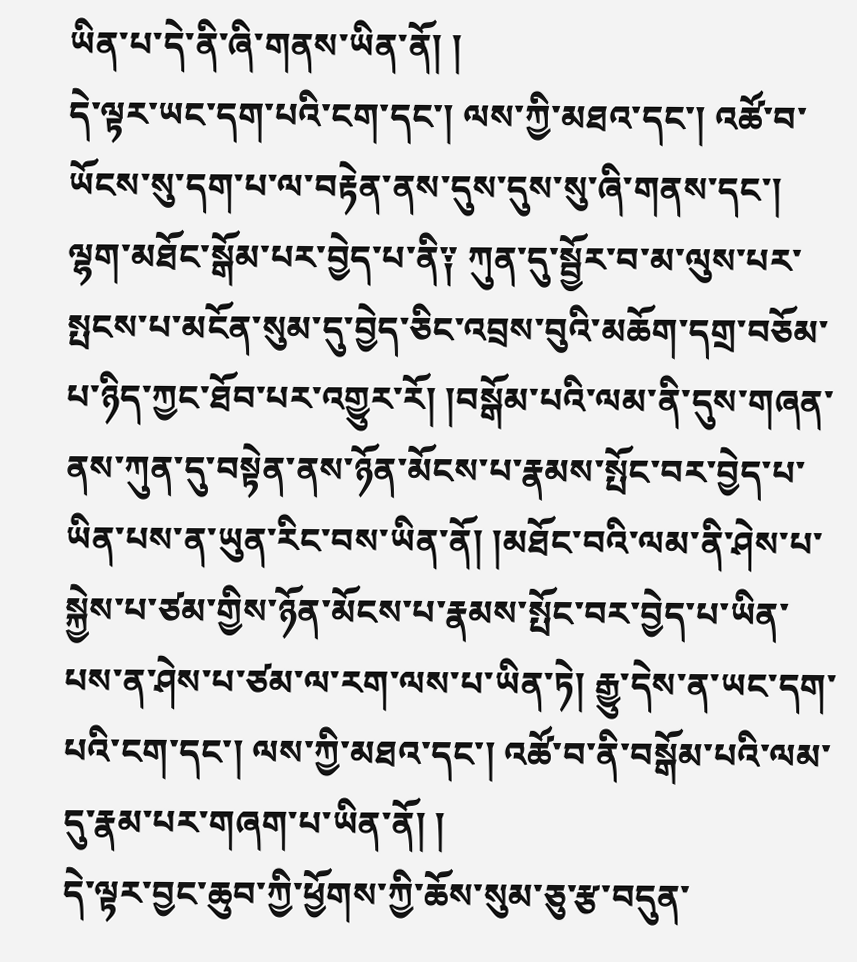ཡིན་པ་དེ་ནི་ཞི་གནས་ཡིན་ནོ། །
དེ་ལྟར་ཡང་དག་པའི་ངག་དང་། ལས་ཀྱི་མཐའ་དང་། འཚོ་བ་ཡོངས་སུ་དག་པ་ལ་བརྟེན་ནས་དུས་དུས་སུ་ཞི་གནས་དང་། ལྷག་མཐོང་སྒོམ་པར་བྱེད་པ་ནི༑ ཀུན་དུ་སྦྱོར་བ་མ་ལུས་པར་སྤངས་པ་མངོན་སུམ་དུ་བྱེད་ཅིང་འབྲས་བུའི་མཆོག་དགྲ་བཅོམ་པ་ཉིད་ཀྱང་ཐོབ་པར་འགྱུར་རོ། །བསྒོམ་པའི་ལམ་ནི་དུས་གཞན་ནས་ཀུན་དུ་བསྟེན་ནས་ཉོན་མོངས་པ་རྣམས་སྤོང་བར་བྱེད་པ་ཡིན་པས་ན་ཡུན་རིང་བས་ཡིན་ནོ། །མཐོང་བའི་ལམ་ནི་ཤེས་པ་སྐྱེས་པ་ཙམ་གྱིས་ཉོན་མོངས་པ་རྣམས་སྤོང་བར་བྱེད་པ་ཡིན་པས་ན་ཤེས་པ་ཙམ་ལ་རག་ལས་པ་ཡིན་ཏེ། རྒྱུ་དེས་ན་ཡང་དག་པའི་ངག་དང་། ལས་ཀྱི་མཐའ་དང་། འཚོ་བ་ནི་བསྒོམ་པའི་ལམ་དུ་རྣམ་པར་གཞག་པ་ཡིན་ནོ། །
དེ་ལྟར་བྱང་ཆུབ་ཀྱི་ཕྱོགས་ཀྱི་ཆོས་སུམ་ཅུ་རྩ་བདུན་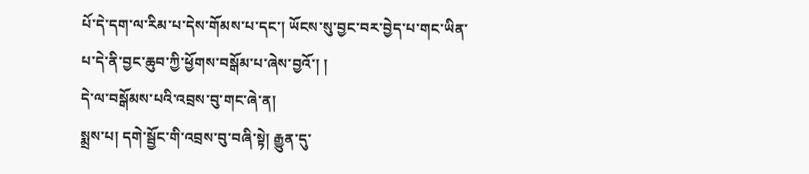པོ་དེ་དག་ལ་རིམ་པ་དེས་གོམས་པ་དང་། ཡོངས་སུ་བྱང་བར་བྱེད་པ་གང་ཡིན་པ་དེ་ནི་བྱང་ཆུབ་ཀྱི་ཕྱོགས་བསྒོམ་པ་ཞེས་བྱའོ་། །
དེ་ལ་བསྒོམས་པའི་འབྲས་བུ་གང་ཞེ་ན།
སྨྲས་པ། དགེ་སྦྱོང་གི་འབྲས་བུ་བཞི་སྟེ། རྒྱུན་དུ་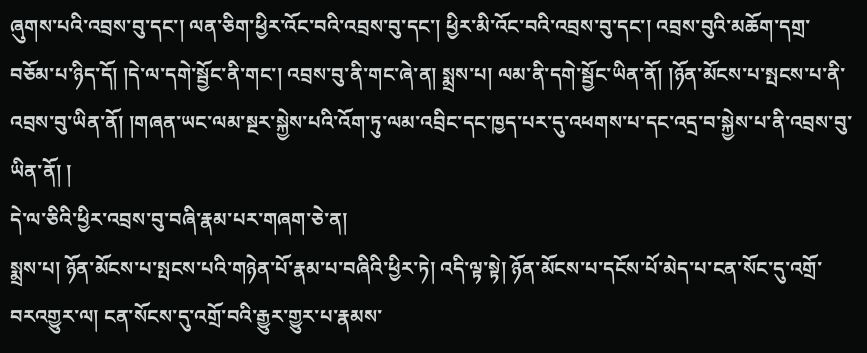ཞུགས་པའི་འབྲས་བུ་དང་། ལན་ཅིག་ཕྱིར་འོང་བའི་འབྲས་བུ་དང་། ཕྱིར་མི་འོང་བའི་འབྲས་བུ་དང་། འབྲས་བུའི་མཆོག་དགྲ་བཅོམ་པ་ཉིད་དོ། །དེ་ལ་དགེ་སྦྱོང་ནི་གང་། འབྲས་བུ་ནི་གང་ཞེ་ན། སྨྲས་པ། ལམ་ནི་དགེ་སྦྱོང་ཡིན་ནོ། །ཉོན་མོངས་པ་སྤངས་པ་ནི་འབྲས་བུ་ཡིན་ནོ། །གཞན་ཡང་ལམ་སྔར་སྐྱེས་པའི་འོག་ཏུ་ལམ་འབྲིང་དང་ཁྱད་པར་དུ་འཕགས་པ་དང་འདྲ་བ་སྐྱེས་པ་ནི་འབྲས་བུ་ཡིན་ནོ། །
དེ་ལ་ཅིའི་ཕྱིར་འབྲས་བུ་བཞི་རྣམ་པར་གཞག་ཅེ་ན།
སྨྲས་པ། ཉོན་མོངས་པ་སྤངས་པའི་གཉེན་པོ་རྣམ་པ་བཞིའི་ཕྱིར་ཏེ། འདི་ལྟ་སྟེ། ཉོན་མོངས་པ་དངོས་པོ་མེད་པ་ངན་སོང་དུ་འགྲོ་བརའགྱུར་ལ། ངན་སོངས་དུ་འགྲོ་བའི་རྒྱུར་གྱུར་པ་རྣམས་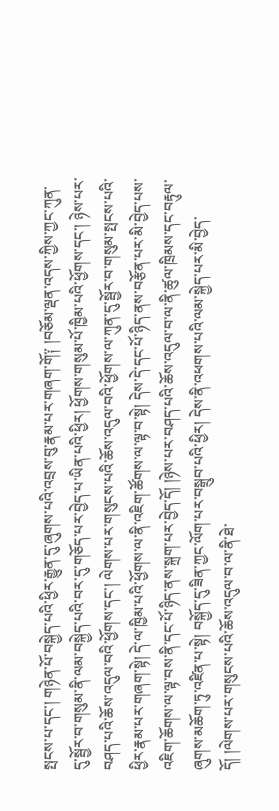སྤངས་པ་དང་། གཉེན་པོ་བསྐྱེད་པའི་ཕྱིར་རྒྱུན་དུ་ཞུགས་པའི་འབྲས་བུ་རྣམ་པར་གཞག་གོ༑ །བཅོམ་ལྡན་འདས་ཀྱིས་ཀྱང་ཀུན་དུ་སྦྱོར་བ་གསུམ་ནི་ལམ་བསྐྱེད་པའི་བར་དུ་གཅོད་པར་བྱེད་པ་ཡིན་པའི་ཕྱིར། ཕྱོགས་གསུམ་པོ་ཁྱིམ་པའི་ཕྱོགས་དང་། ཉེས་པར་བཤད་པའི་ཆོས་འདུལ་བའི་ཕྱོགས་དང་། ལེགས་པར་གསུངས་པའི་ཆོས་འདུལ་བའི་ཕྱོགས་ལ་ཀུན་དུ་སྦྱོར་བ་གསུམ་སྤངས་པའི་ཕྱིར་རྣམ་པར་གཞག་སྟེ། དེ་ལ་ཁྱིམ་པའི་ཕྱོགས་ལ་ནི་འཇིག་ཚོགས་ལ་ལྟ་བ་སྟེ། དེས་དེ་དང་པོ་ཉིད་ནས་བརྩོན་པར་མི་བྱེད་པས་འཇིག་ཆོགས་ལ་ལྟ་བས་ནི་དང་པོ་ཉིད་ནས་སྐྲག་པར་བྱེད་དོ། །ཉེས་པར་བཤད་པའི་ཆོས་འདུལ་བ་ལ་ནི་ཚུལ་ཁྲིམས་དང་བརྟུལ་ཞུགས་མཆོག་ཏུ་འཛིན་པ་སྟེ། བསྐྱོད་དུ་ཟིན་ཀྱང་ལོག་པར་བསྒྲུབ་པའི་ཕྱིར། དེས་ནི་འཕགས་པའི་ལམ་སྐྱེད་པར་མི་བྱེད་དོ། །ལེགས་པར་གསུངས་པའི་ཆོས་འདུལ་བ་ལ་ནི་ཐེ་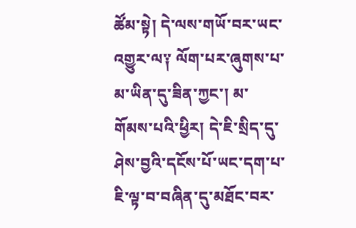ཚོམ་སྟེ། དེ་ལས་གཡོ་བར་ཡང་འགྱུར་ལ༑ ལོག་པར་ཞུགས་པ་མ་ཡིན་དུ་ཟིན་ཀྱང་། མ་གོམས་པའི་ཕྱིར། དེ་ཇི་སྲིད་དུ་ཤེས་བྱའི་དངོས་པོ་ཡང་དག་པ་ཇི་ལྟ་བ་བཞིན་དུ་མཐོང་བར་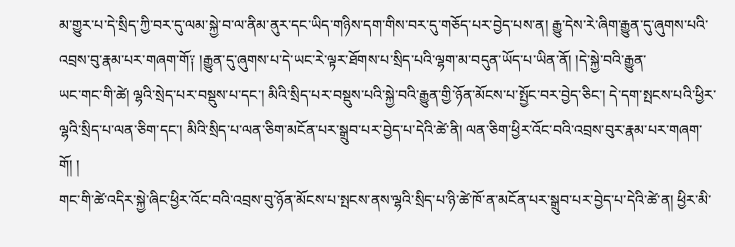མ་གྱུར་པ་དེ་སྲིད་ཀྱི་བར་དུ་ལམ་སྐྱེ་བ་ལ་ནིམ་ནུར་དང་ཡིད་གཉིས་དག་གིས་བར་དུ་གཅོད་པར་བྱེད་པས་ན། རྒྱུ་དེས་རེ་ཞིག་རྒྱུན་དུ་ཞུགས་པའི་འབྲས་བུ་རྣམ་པར་གཞག་གོ༑ །རྒྱུན་དུ་ཞུགས་པ་དེ་ཡང་རེ་ལྟར་ཐོགས་པ་སྲིད་པའི་ལྷག་མ་བདུན་ཡོད་པ་ཡིན་ནོ། །དེ་སྐྱེ་བའི་རྒྱུན་
ཡང་གང་གི་ཚེ། ལྷའི་སྲེད་པར་བསྡུས་པ་དང་། མིའི་སྲིད་པར་བསྡུས་པའི་སྐྱེ་བའི་རྒྱུན་གྱི་ཉོན་མོངས་པ་སྤྱོང་བར་བྱེད་ཅིང་། དེ་དག་སྤངས་པའི་ཕྱིར་ལྷའི་སྲིད་པ་ལན་ཅིག་དང་། མིའི་སྲིད་པ་ལན་ཅིག་མངོན་པར་སྒྲུབ་པར་བྱེད་པ་དེའི་ཚེ་ནི། ལན་ཅིག་ཕྱིར་འོང་བའི་འབྲས་བུར་རྣམ་པར་གཞག་གོ། །
གང་གི་ཚེ་འདིར་སྐྱེ་ཞིང་ཕྱིར་འོང་བའི་འབྲས་བུ་ཉོན་མོངས་པ་སྤངས་ནས་ལྷའི་སྲིད་པ་ཉི་ཚེ་ཁོ་ན་མངོན་པར་སྒྲུབ་པར་བྱེད་པ་དེའི་ཚེ་ན། ཕྱིར་མི་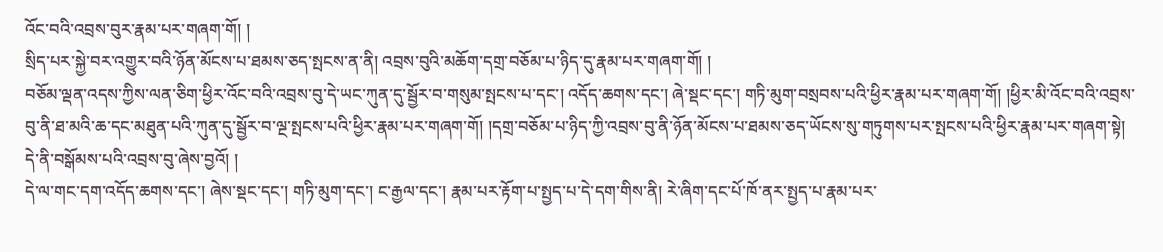འོང་བའི་འབྲས་བུར་རྣམ་པར་གཞག་གོ། །
སྲིད་པར་སྐྱེ་བར་འགྱུར་བའི་ཉོན་མོངས་པ་ཐམས་ཅད་སྤངས་ན་ནི། འབྲས་བུའི་མཆོག་དགྲ་བཅོམ་པ་ཉིད་དུ་རྣམ་པར་གཞག་གོ། །
བཅོམ་ལྡན་འདས་ཀྱིས་ལན་ཅིག་ཕྱིར་འོང་བའི་འབྲས་བུ་དེ་ཡང་ཀུན་དུ་སྦྱོར་བ་གསུམ་སྤངས་པ་དང་། འདོད་ཆགས་དང་། ཞེ་སྡང་དང་། གཏི་མུག་བསྲབས་པའི་ཕྱིར་རྣམ་པར་གཞག་གོ། །ཕྱིར་མི་འོང་བའི་འབྲས་བུ་ནི་ཐ་མའི་ཆ་དང་མཐུན་པའི་ཀུན་དུ་སྦྱོར་བ་ལྔ་སྤངས་པའི་ཕྱིར་རྣམ་པར་གཞག་གོ། །དགྲ་བཅོམ་པ་ཉིད་ཀྱི་འབྲས་བུ་ནི་ཉོན་མོངས་པ་ཐམས་ཅད་ཡོངས་སུ་གཏུགས་པར་སྤངས་པའི་ཕྱིར་རྣམ་པར་གཞག་སྟེ། དེ་ནི་བསྒོམས་པའི་འབྲས་བུ་ཞེས་བྱའོ། །
དེ་ལ་གང་དག་འདོད་ཆགས་དང་། ཞེས་སྡང་དང་། གཏི་མུག་དང་། ང་རྒྱལ་དང་། རྣམ་པར་རྟོག་པ་སྤྱད་པ་དེ་དག་གིས་ནི། རེ་ཞིག་དང་པོ་ཁོ་ནར་སྤྱད་པ་རྣམ་པར་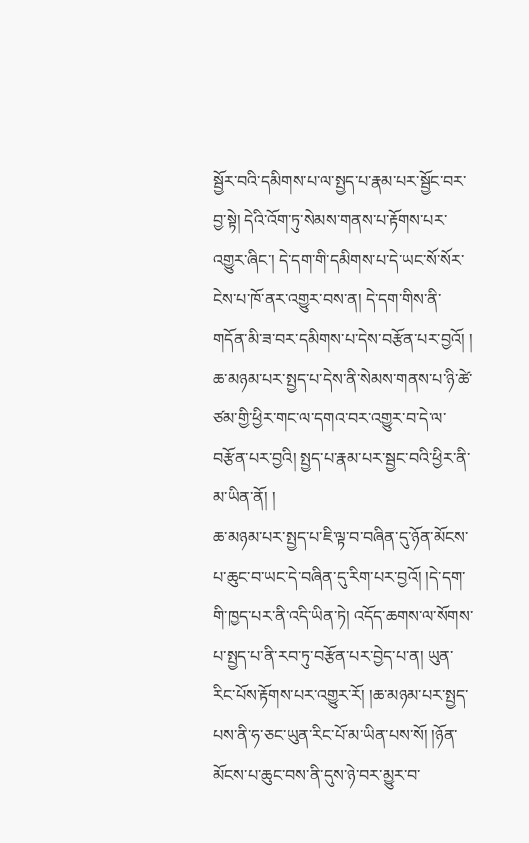སྦྱོར་བའི་དམིགས་པ་ལ་སྤྱད་པ་རྣམ་པར་སྦྱོང་བར་བྱ་སྟེ། དེའི་འོག་ཏུ་སེམས་གནས་པ་རྟོགས་པར་འགྱུར་ཞིང་། དེ་དག་གི་དམིགས་པ་དེ་ཡང་སོ་སོར་ངེས་པ་ཁོ་ནར་འགྱུར་བས་ན། དེ་དག་གིས་ནི་གདོན་མི་ཟ་བར་དམིགས་པ་དེས་བརྩོན་པར་བྱའོ། །
ཆ་མཉམ་པར་སྤྱད་པ་དེས་ནི་སེམས་གནས་པ་ཉི་ཚེ་ཙམ་གྱི་ཕྱིར་གང་ལ་དགའ་བར་འགྱུར་བ་དེ་ལ་བརྩོན་པར་བྱའི། སྤྱད་པ་རྣམ་པར་སྦྱང་བའི་ཕྱིར་ནི་མ་ཡིན་ནོ། །
ཆ་མཉམ་པར་སྤྱད་པ་ཇི་ལྟ་བ་བཞིན་དུ་ཉོན་མོངས་པ་ཆུང་བ་ཡང་དེ་བཞིན་དུ་རིག་པར་བྱའོ། །དེ་དག་གི་ཁྱད་པར་ནི་འདི་ཡིན་ཏེ། འདོད་ཆགས་ལ་སོགས་པ་སྤྱད་པ་ནི་རབ་ཏུ་བརྩོན་པར་བྱེད་པ་ན། ཡུན་རིང་པོས་རྟོགས་པར་འགྱུར་རོ། །ཆ་མཉམ་པར་སྤྱད་པས་ནི་ཧ་ཅང་ཡུན་རིང་པོ་མ་ཡིན་པས་སོ། །ཉོན་མོངས་པ་ཆུང་བས་ནི་དུས་ཉེ་བར་མྱུར་བ་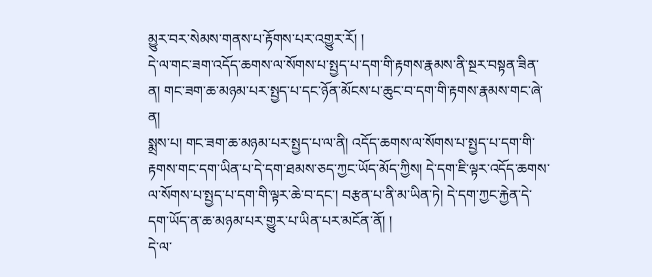མྱུར་བར་སེམས་གནས་པ་རྟོགས་པར་འགྱུར་རོ། །
དེ་ལ་གང་ཟག་འདོད་ཆགས་ལ་སོགས་པ་སྤྱད་པ་དག་གི་རྟགས་རྣམས་ནི་སྔར་བསྟན་ཟིན་ན། གང་ཟག་ཆ་མཉམ་པར་སྤྱད་པ་དང་ཉོན་མོངས་པ་ཆུང་བ་དག་གི་རྟགས་རྣམས་གང་ཞེ་ན།
སྨྲས་པ། གང་ཟག་ཆ་མཉམ་པར་སྤྱད་པ་ལ་ནི། འདོད་ཆགས་ལ་སོགས་པ་སྤྱད་པ་དག་གི་རྟགས་གང་དག་ཡིན་པ་དེ་དག་ཐམས་ཅད་ཀྱང་ཡོད་མོད་ཀྱིས། དེ་དག་ཇི་ལྟར་འདོད་ཆགས་ལ་སོགས་པ་སྤྱད་པ་དག་གི་ལྟར་ཆེ་བ་དང་། བརྩན་པ་ནི་མ་ཡིན་ཏེ། དེ་དག་ཀྱང་རྐྱེན་དེ་དག་ཡོད་ན་ཆ་མཉམ་པར་གྱུར་པ་ཡིན་པར་མངོན་ནོ། །
དེ་ལ་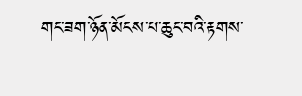གང་ཟག་ཉོན་མོངས་པ་ཆུང་བའི་རྟགས་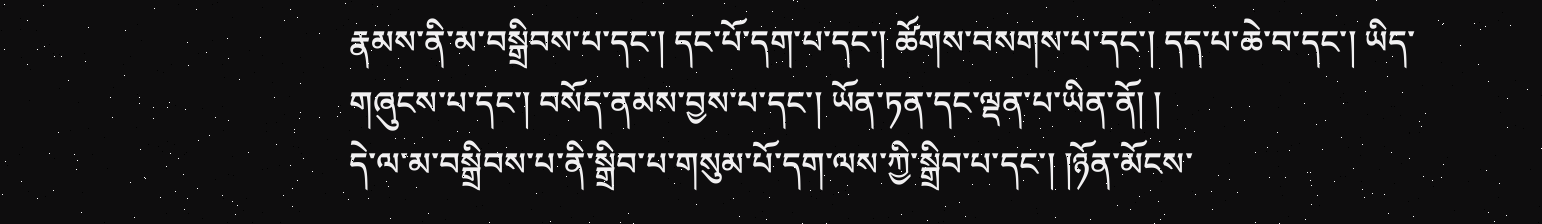རྣམས་ནི་མ་བསྒྲིབས་པ་དང་། དང་པོ་དག་པ་དང་། ཚོགས་བསགས་པ་དང་། དད་པ་ཆེ་བ་དང་། ཡིད་གཞུངས་པ་དང་། བསོད་ནམས་བྱས་པ་དང་། ཡོན་ཏན་དང་ལྡན་པ་ཡིན་ནོ། །
དེ་ལ་མ་བསྒྲིབས་པ་ནི་སྒྲིབ་པ་གསུམ་པོ་དག་ལས་ཀྱི་སྒྲིབ་པ་དང་། །ཉོན་མོངས་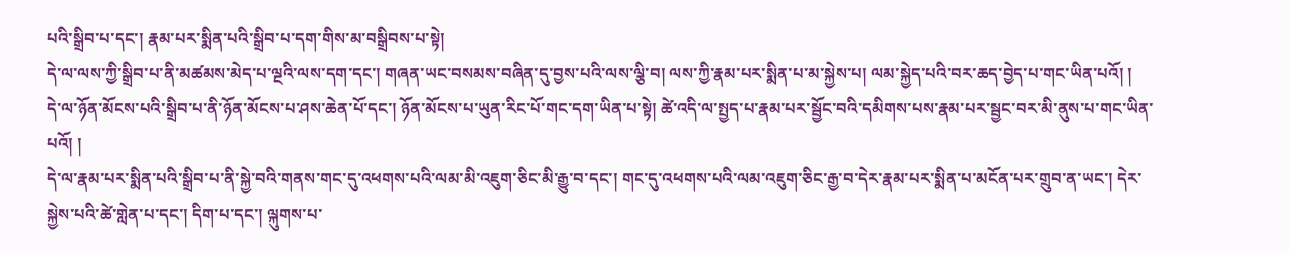པའི་སྒྲིབ་པ་དང་། རྣམ་པར་སྨིན་པའི་སྒྲིབ་པ་དག་གིས་མ་བསྒྲིབས་པ་སྟེ།
དེ་ལ་ལས་ཀྱི་སྒྲིབ་པ་ནི་མཚམས་མེད་པ་ལྔའི་ལས་དག་དང་། གཞན་ཡང་བསམས་བཞིན་དུ་བྱས་པའི་ལས་ལྕི་བ། ལས་ཀྱི་རྣམ་པར་སྨིན་པ་མ་སྐྱེས་པ། ལམ་སྐྱེད་པའི་བར་ཆད་བྱེད་པ་གང་ཡིན་པའོ། །
དེ་ལ་ཉོན་མོངས་པའི་སྒྲིབ་པ་ནི་ཉོན་མོངས་པ་ཤས་ཆེན་པོ་དང་། ཉོན་མོངས་པ་ཡུན་རིང་པོ་གང་དག་ཡིན་པ་སྟེ། ཚེ་འདི་ལ་སྤྱད་པ་རྣམ་པར་སྦྱོང་བའི་དམིགས་པས་རྣམ་པར་སྦྱང་བར་མི་ནུས་པ་གང་ཡིན་པའོ། །
དེ་ལ་རྣམ་པར་སྨིན་པའི་སྒྲིབ་པ་ནི་སྐྱེ་བའི་གནས་གང་དུ་འཕགས་པའི་ལམ་མི་འཇུག་ཅིང་མི་རྒྱུ་བ་དང་། གང་དུ་འཕགས་པའི་ལམ་འཇུག་ཅིང་རྒྱ་བ་དེར་རྣམ་པར་སྨིན་པ་མངོན་པར་གྲུབ་ན་ཡང་། དེར་སྐྱེས་པའི་ཚེ་གླེན་པ་དང་། དིག་པ་དང་། ལྐུགས་པ་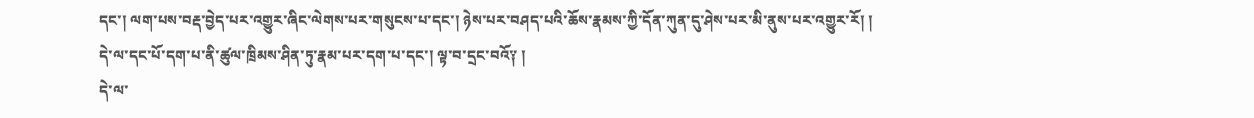དང་། ལག་པས་བརྡ་བྱེད་པར་འགྱུར་ཞིང་ལེགས་པར་གསུངས་པ་དང་། ཉེས་པར་བཤད་པའི་ཆོས་རྣམས་ཀྱི་དོན་ཀུན་དུ་ཤེས་པར་མི་ནུས་པར་འགྱུར་རོ། །
དེ་ལ་དང་པོ་དག་པ་ནི་ཚུལ་ཁྲིམས་ཤིན་ཏུ་རྣམ་པར་དག་པ་དང་། ལྟ་བ་དྲང་བའོ༑ །
དེ་ལ་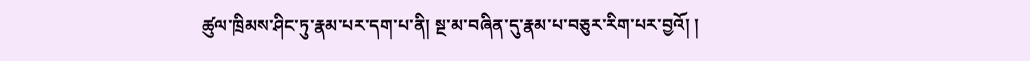ཚུལ་ཁྲིམས་ཤིང་ཏུ་རྣམ་པར་དག་པ་ནི། སྔ་མ་བཞིན་དུ་རྣམ་པ་བཅུར་རིག་པར་བྱའོ། །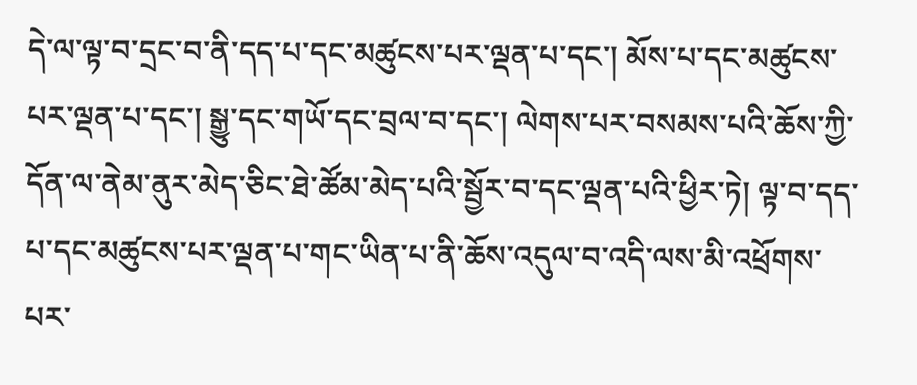དེ་ལ་ལྟ་བ་དྲང་བ་ནི་དད་པ་དང་མཚུངས་པར་ལྡན་པ་དང་། མོས་པ་དང་མཚུངས་པར་ལྡན་པ་དང་། སྒྱུ་དང་གཡོ་དང་བྲལ་བ་དང་། ལེགས་པར་བསམས་པའི་ཆོས་ཀྱི་དོན་ལ་ནེམ་ནུར་མེད་ཅིང་ཐེ་ཚོམ་མེད་པའི་སྦྱོར་བ་དང་ལྡན་པའི་ཕྱིར་ཏེ། ལྟ་བ་དད་པ་དང་མཚུངས་པར་ལྡན་པ་གང་ཡིན་པ་ནི་ཆོས་འདུལ་བ་འདི་ལས་མི་འཕྲོགས་པར་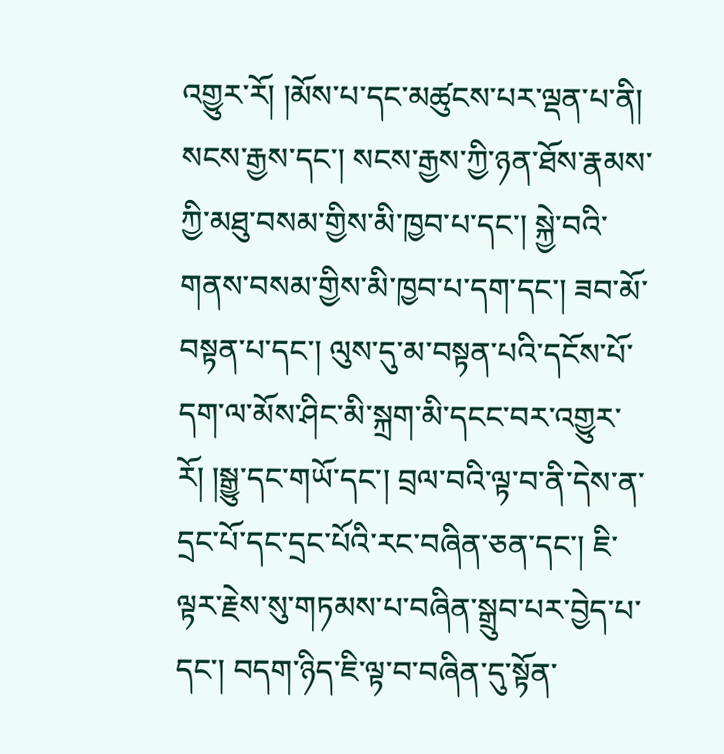འགྱུར་རོ། །མོས་པ་དང་མཚུངས་པར་ལྡན་པ་ནི། སངས་རྒྱས་དང་། སངས་རྒྱས་ཀྱི་ཉན་ཐོས་རྣམས་ཀྱི་མཐུ་བསམ་གྱིས་མི་ཁྱབ་པ་དང་། སྐྱེ་བའི་གནས་བསམ་གྱིས་མི་ཁྱབ་པ་དག་དང་། ཟབ་མོ་བསྟན་པ་དང་། ལུས་དུ་མ་བསྟན་པའི་དངོས་པོ་དག་ལ་མོས་ཤིང་མི་སྐྲག་མི་དངང་བར་འགྱུར་རོ། །སྒྱུ་དང་གཡོ་དང་། བྲལ་བའི་ལྟ་བ་ནི་དེས་ན་དྲང་པོ་དང་དྲང་པོའི་རང་བཞིན་ཅན་དང་། ཇི་ལྟར་རྗེས་སུ་གཏམས་པ་བཞིན་སྒྲུབ་པར་བྱེད་པ་དང་། བདག་ཉིད་ཇི་ལྟ་བ་བཞིན་དུ་སྟོན་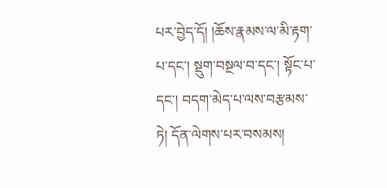པར་བྱེད་དོ། །ཆོས་རྣམས་ལ་མི་རྟག་པ་དང་། སྡུག་བསྔལ་བ་དང་། སྟོང་པ་དང་། བདག་མེད་པ་ལས་བརྩམས་ཏེ། དོན་ལེགས་པར་བསམས།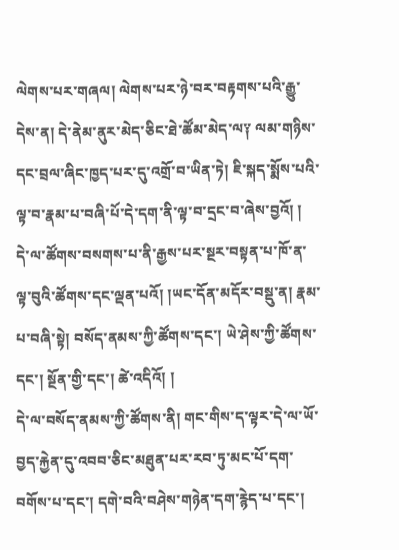ལེགས་པར་གཞལ། ལེགས་པར་ཉེ་བར་བརྟགས་པའི་རྒྱུ་དེས་ན། དེ་ནེམ་ནུར་མེད་ཅིང་ཐེ་ཚོམ་མེད་ལ༑ ལམ་གཉིས་དང་བྲལ་ཞིང་ཁྱད་པར་དུ་འགྲོ་བ་ཡིན་ཏེ། ཇི་སྐད་སྨོས་པའི་ལྟ་བ་རྣམ་པ་བཞི་པོ་དེ་དག་ནི་ལྟ་བ་དྲང་བ་ཞེས་བྱའོ། །
དེ་ལ་ཚོགས་བསགས་པ་ནི་རྒྱས་པར་སྔར་བསྟན་པ་ཁོ་ན་ལྟ་བུའི་ཚོགས་དང་ལྡན་པའོ། །ཡང་དོན་མདོར་བསྡུ་ན། རྣམ་པ་བཞི་སྟེ། བསོད་ནམས་ཀྱི་ཚོགས་དང་། ཡེ་ཤེས་ཀྱི་ཚོགས་དང་། སྔོན་གྱི་དང་། ཚེ་འདིའོ། །
དེ་ལ་བསོད་ནམས་ཀྱི་ཚོགས་ནི། གང་གིས་ད་ལྟར་དེ་ལ་ཡོ་བྱད་རྐྱེན་དུ་འབབ་ཅིང་མཐུན་པར་རབ་ཏུ་མང་པོ་དག་བགོས་པ་དང་། དགེ་བའི་བཤེས་གཉེན་དག་རྙེད་པ་དང་།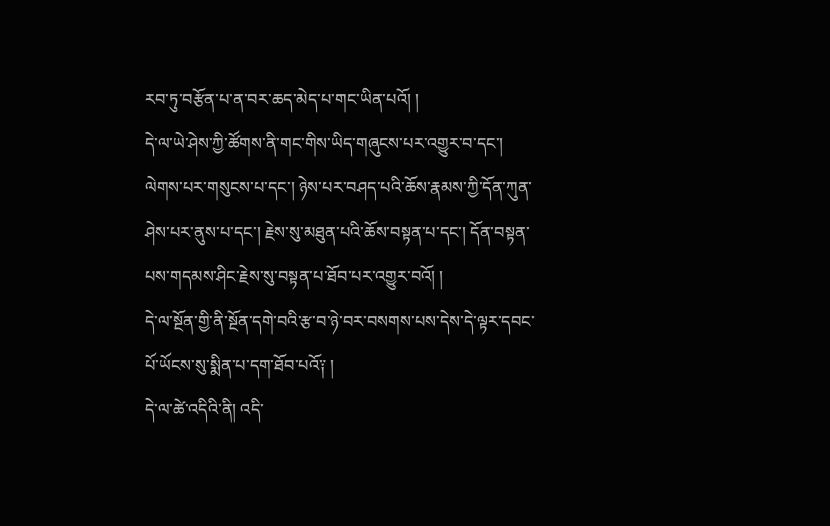རབ་ཏུ་བརྩོན་པ་ན་བར་ཆད་མེད་པ་གང་ཡིན་པའོ། །
དེ་ལ་ཡེ་ཤེས་ཀྱི་ཚོགས་ནི་གང་གིས་ཡིད་གཞུངས་པར་འགྱུར་བ་དང་། ལེགས་པར་གསུངས་པ་དང་། ཉེས་པར་བཤད་པའི་ཆོས་རྣམས་ཀྱི་དོན་ཀུན་ཤེས་པར་ནུས་པ་དང་། རྗེས་སུ་མཐུན་པའི་ཆོས་བསྟན་པ་དང་། དོན་བསྟན་པས་གདམས་ཤིང་རྗེས་སུ་བསྟན་པ་ཐོབ་པར་འགྱུར་བའོ། །
དེ་ལ་སྔོན་གྱི་ནི་སྔོན་དགེ་བའི་རྩ་བ་ཉེ་བར་བསགས་པས་དེས་དེ་ལྟར་དབང་པོ་ཡོངས་སུ་སྨིན་པ་དག་ཐོབ་པའོ༑ །
དེ་ལ་ཚེ་འདིའི་ནི། འདི་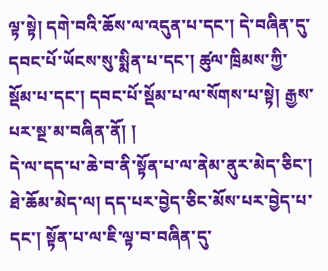ལྟ་སྟེ། དགེ་བའི་ཆོས་ལ་འདུན་པ་དང་། དེ་བཞིན་དུ་དབང་པོ་ཡོངས་སུ་སྨིན་པ་དང་། ཚུལ་ཁྲིམས་ཀྱི་སྡོམ་པ་དང་། དབང་པོ་སྡོམ་པ་ལ་སོགས་པ་སྟེ། རྒྱས་པར་སྔ་མ་བཞིན་ནོ། །
དེ་ལ་དད་པ་ཆེ་བ་ནི་སྟོན་པ་ལ་ནེམ་ནུར་མེད་ཅིང་། ཐེ་ཆོམ་མེད་ལ། དད་པར་བྱེད་ཅིང་མོས་པར་བྱེད་པ་དང་། སྟོན་པ་ལ་ཇི་ལྟ་བ་བཞིན་དུ་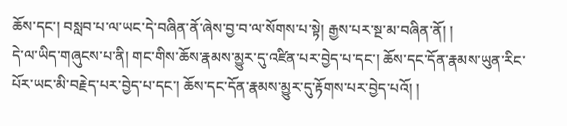ཆོས་དང་། བསླབ་པ་ལ་ཡང་དེ་བཞིན་ནོ་ཞེས་བྱ་བ་ལ་སོགས་པ་སྟེ། རྒྱས་པར་སྔ་མ་བཞིན་ནོ། །
དེ་ལ་ཡིད་གཞུངས་པ་ནི། གང་གིས་ཆོས་རྣམས་མྱུར་དུ་འཛིན་པར་བྱེད་པ་དང་། ཆོས་དང་དོན་རྣམས་ཡུན་རིང་པོར་ཡང་མི་བརྗེད་པར་བྱེད་པ་དང་། ཆོས་དང་དོན་རྣམས་མྱུར་དུ་རྟོགས་པར་བྱེད་པའོ། །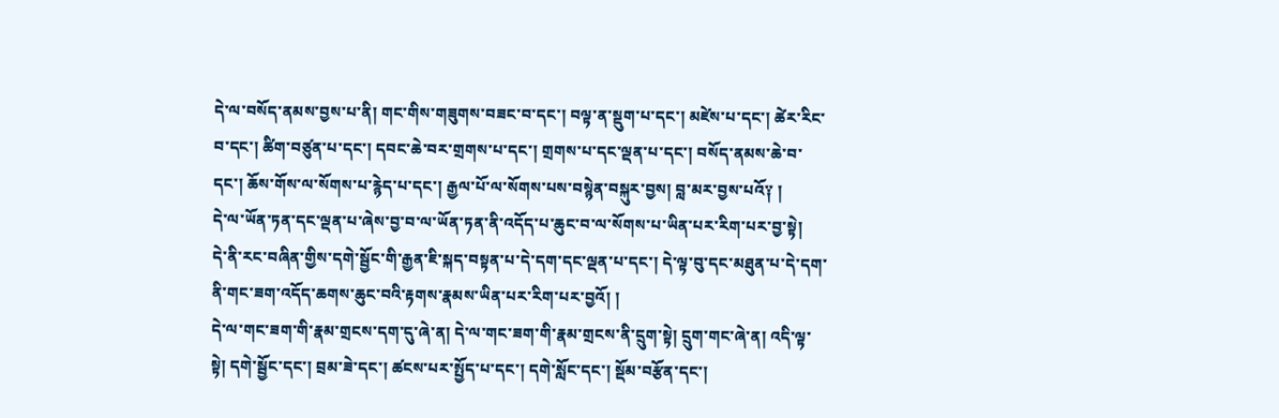དེ་ལ་བསོད་ནམས་བྱས་པ་ནི། གང་གིས་གཟུགས་བཟང་བ་དང་། བལྟ་ན་སྡུག་པ་དང་། མཛེས་པ་དང་། ཚེར་རིང་བ་དང་། ཚིག་བཙུན་པ་དང་། དབང་ཆེ་བར་གྲགས་པ་དང་། གྲགས་པ་དང་ལྡན་པ་དང་། བསོད་ནམས་ཆེ་བ་དང་། ཆོས་གོས་ལ་སོགས་པ་རྙེད་པ་དང་། རྒྱལ་པོ་ལ་སོགས་པས་བསྙེན་བསྐུར་བྱས། བླ་མར་བྱས་པའོ༑ །
དེ་ལ་ཡོན་ཏན་དང་ལྡན་པ་ཞེས་བྱ་བ་ལ་ཡོན་ཏན་ནི་འདོད་པ་ཆུང་བ་ལ་སོགས་པ་ཡིན་པར་རིག་པར་བྱ་སྟེ།
དེ་ནི་རང་བཞིན་གྱིས་དགེ་སྦྱོང་གི་རྒྱན་ཇི་སྐད་བསྟན་པ་དེ་དག་དང་ལྡན་པ་དང་། དེ་ལྟ་བུ་དང་མཐུན་པ་དེ་དག་ནི་གང་ཟག་འདོད་ཆགས་ཆུང་བའི་རྟགས་རྣམས་ཡིན་པར་རིག་པར་བྱའོ། །
དེ་ལ་གང་ཟག་གི་རྣམ་གྲངས་དག་དུ་ཞེ་ན། དེ་ལ་གང་ཟག་གི་རྣམ་གྲངས་ནི་དྲུག་སྟེ། དྲུག་གང་ཞེ་ན། འདི་ལྟ་སྟེ། དགེ་སྦྱོང་དང་། བྲམ་ཟེ་དང་། ཚངས་པར་སྤྱོད་པ་དང་། དགེ་སློང་དང་། སྡོམ་བརྩོན་དང་།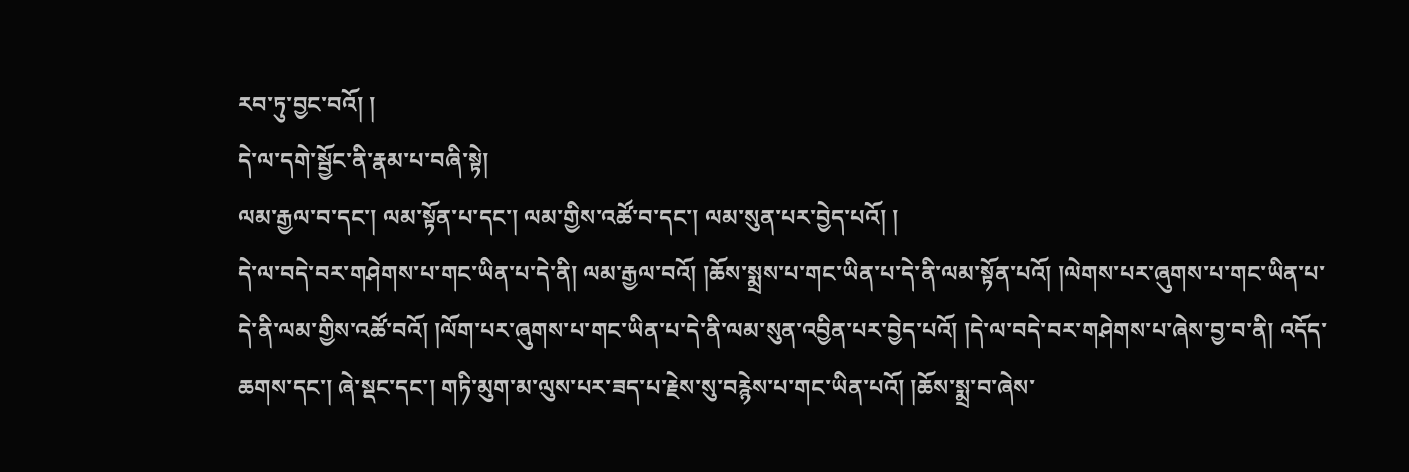རབ་ཏུ་བྱང་བའོ། །
དེ་ལ་དགེ་སྦྱོང་ནི་རྣམ་པ་བཞི་སྟེ།
ལམ་རྒྱལ་བ་དང་། ལམ་སྟོན་པ་དང་། ལམ་གྱིས་འཚོ་བ་དང་། ལམ་སུན་པར་བྱེད་པའོ། །
དེ་ལ་བདེ་བར་གཤེགས་པ་གང་ཡིན་པ་དེ་ནི། ལམ་རྒྱལ་བའོ། །ཆོས་སྨྲས་པ་གང་ཡིན་པ་དེ་ནི་ལམ་སྟོན་པའོ། །ལེགས་པར་ཞུགས་པ་གང་ཡིན་པ་དེ་ནི་ལམ་གྱིས་འཚོ་བའོ། །ལོག་པར་ཞུགས་པ་གང་ཡིན་པ་དེ་ནི་ལམ་སུན་འབྱིན་པར་བྱེད་པའོ། །དེ་ལ་བདེ་བར་གཤེགས་པ་ཞེས་བྱ་བ་ནི། འདོད་ཆགས་དང་། ཞེ་སྡང་དང་། གཏི་མུག་མ་ལུས་པར་ཟད་པ་རྗེས་སུ་བརྙེས་པ་གང་ཡིན་པའོ། །ཆོས་སྨྲ་བ་ཞེས་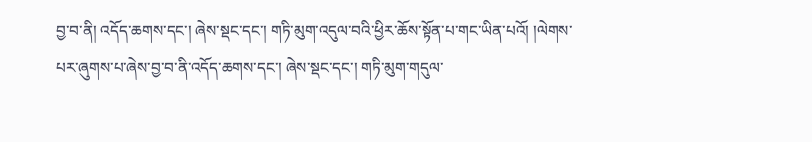བྱ་བ་ནི། འདོད་ཆགས་དང་། ཞེས་སྡང་དང་། གཏི་མུག་འདུལ་བའི་ཕྱིར་ཆོས་སྟོན་པ་གང་ཡིན་པའོ། །ལེགས་པར་ཞུགས་པ་ཞེས་བྱ་བ་ནི་འདོད་ཆགས་དང་། ཞེས་སྡང་དང་། གཏི་མུག་གདུལ་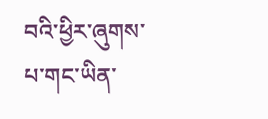བའི་ཕྱིར་ཞུགས་པ་གང་ཡིན་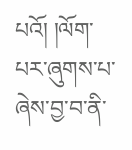པའོ། །ལོག་པར་ཞུགས་པ་ཞེས་བྱ་བ་ནི་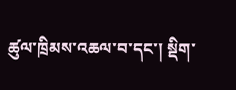ཚུལ་ཁྲིམས་འཆལ་བ་དང་། སྡིག་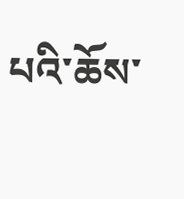པའི་ཆོས་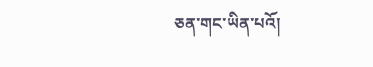ཅན་གང་ཡིན་པའོ།